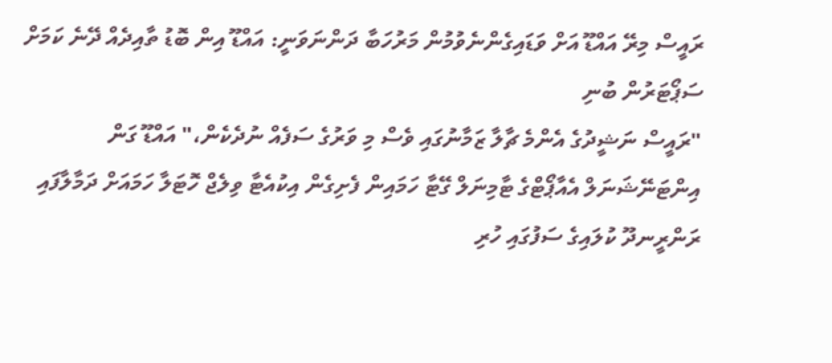ރައީސް މިރޭ އައްޑޫ އަށް ވަޑައިގެންނެވުމުން މަރުހަބާ ދަންނަވަނީ: އައްޑޫ އިން ބޮޑު ތާއިދެއް ދޭނެ ކަމަށް ސަޕޯޓަރުން ބުނި
"ރައީސް ނަޝީދުގެ އެންމެ ޗާލާ ޒަމާނުގައި ވެސް މި ވަރުގެ ސަފެއް ނުދެކެން،" އައްޑޫ ގަން އިންޓަނޭޝަނަލް އެއާޕޯޓްގެ ޓާމިނަލް ގޭޓާ ހަމައިން ފެށިގެން އިކުއެޓާ ވިލެޖް ހޮޓަލާ ހަމައަށް ދަމާލާފައި ރަންރީނދޫ ކުލައިގެ ސަފުގައި ހުރި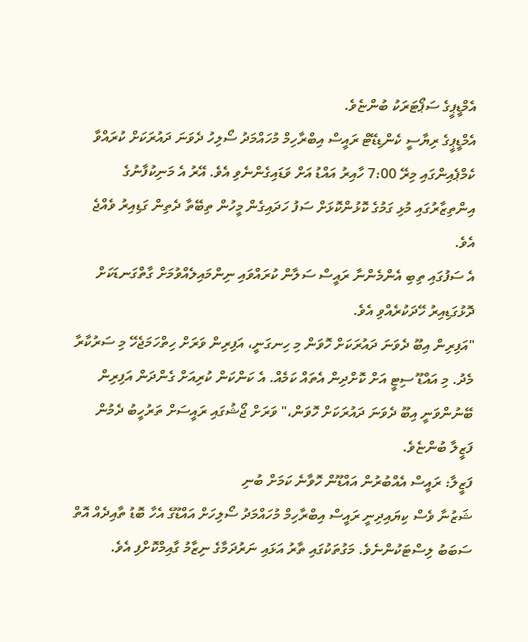އެމްޑީޕީގެ ސަޕޯޓަރަކު ބުންޏެވެ.
އެމްޑީޕީގެ ރިޔާސީ ކެންޑިޑޭޓް ރައީސް އިބްރާހިމް މުހައްމަދު ސޯލިހު ދެވަނަ ދައުރަކަށް ކުރައްވާ ކެމްޕެއިންގައި މިރޭ 7:00 ހާއިރު އައްޑު އަށް ވަޑައިގެންނެވި އެވެ. އޭރު އެ މަނިކުފާނުގެ އިންތިޒާރުގައި މުޅި ގަމުގެ ކޮޅުންކޮޅަށް ސަފު ހަދައިގެން މީހުން ތިބޭތާ ދެތިން ގަޑިއިރު ވެއްޖެ އެވެ.
އެ ސަފުގައި ތިބި އެންމެންނާ ރައީސް ސަލާން ކުރައްވައި ނިންމައިލެއްވުމަށް ގާތްގަނޑަކަށް ދޮޅުގަޑިއިރު ހޭދަކުރެއްވި އެވެ.
"އަފިރިން އިބޫ ދެވަނަ ދައުރަކަށް ހޮވަން މި ހިނގަނީ، އަފިރިން ވަރަށް ހިތްހަމަޖެހޭ މި ސަރުކާރާ މެދު. މި އައްޑޫ ސިޓީ އަށް ކޮށްދިން އެތައް ކަމެއް. އެ ކަންކަން ކުރިއަށް ގެންދަން އަފިރިން ބޭނުންވަނީ އިބޫ ދެވަނަ ދައުރަކަށް ހޮވަން،" ވަރަށް ޖޯޝުގައި ރައީސަށް ތަރުހީބު ދެމުން ފަޒީލާ ބުންޏެވެ.
ފަޒީލާ: ރައީސް އެއްބުރުން އައްޑޫން ހޮވާނެ ކަމަށް ބުނި
ޝަޒުނާ ވެސް ކިޔައިދިނީ ރައީސް އިބްރާހިމް މުހައްމަދު ސޯލިހަށް އައްޑޫގެ އެހާ ބޮޑު ތާއިދެއް އޮތް ސަބަބު ލިސްޓަކުންނެވެ. މަގުތަކުގައި ތާރު އަޅައި ނަރުދަމާގެ ނިޒާމު ގާއިމްކޮށްފި އެވެ.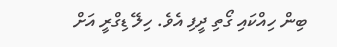ބިން ހިއްކައި ގޯތި ދީފި އެވެ. ހިލޭ ޑިގްރީ އަށް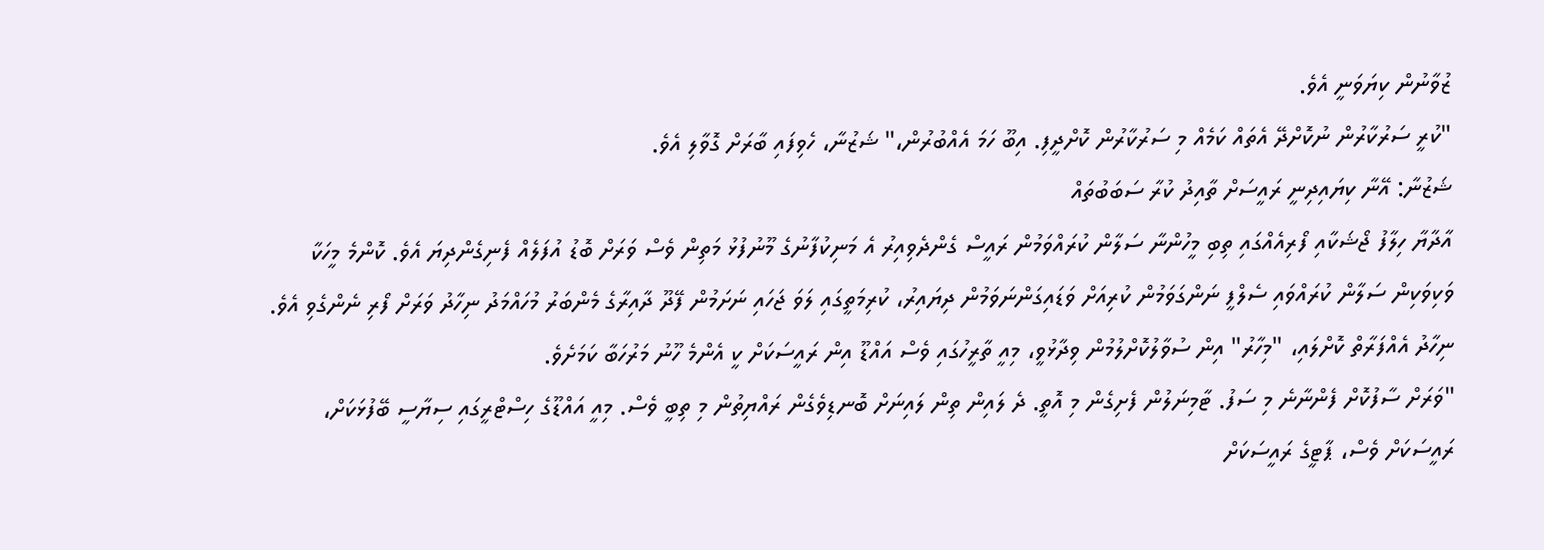ޒުވާނުން ކިޔަވަނީ އެވެ.
"ކުރީ ސަރުކާރުން ނުކޮށްދޭ އެތައް ކަމެއް މި ސަރުކާރުން ކޮށްދީފި. އިބޫ ހަމަ އެއްބުރުން،" ޝަޒުނާ، ހެވިފައި ބާރަށް ގޮވާލި އެވެ.
ޝަޒުނާ: އޭނާ ކިޔައިދިނީ ރައީސަށް ތާއިދު ކުރާ ސަބަބުތައް
އާދާޔާ ހިލާފު ޖޯޝަކާއި ފޯރިއެއްގައި ތިބި މީހުންނާ ސަލާން ކުރައްވަމުން ރައީސް ގެންދެވިއިރު އެ މަނިކުފާނުގެ މޫނުފުޅު މަތިން ވެސް ވަރަށް ބޮޑު އުފަލެއް ފެނިގެންދިޔަ އެވެ. ކޮންމެ މީހަކާ ވަކިވަކިން ސަލާން ކުރައްވައި ސެލްފީ ނަންގަވަމުން ކުރިއަށް ވަޑައިގަންނަވަމުން ދިޔައިރު، ކުރިމަތީގައި ލަވަ ޖަހައި ނަށަމުން ފޭދޫ ދާއިރާގެ މެންބަރު މުހައްމަދު ނިހާދު ވަރަށް ފޯރި ނެންގެވި އެވެ.
ނިހާދު އެއްފަރާތް ކޮށްލައި، "މިހާރު" އިން ސުވާލުކޮށްލުމުން ވިދާޅުވީ، މިއީ ތާރީހުގައި ވެސް އައްޑޫ އިން ރައީސަކަށް ކީ އެންމެ ހޫނު މަރުހަބާ ކަމަށެވެ.
"ވަރަށް ސާފުކޮށް ފެންނާނެ މި ސަފު. ޓާމިނަލުން ފެށިގެން މި އޮތީ. ދެ ލައިން ތިން ލައިނަށް ބޮނޑިވެގެން ރައްޔިތުން މި ތިބީ ވެސް. މިއީ އައްޑޫގެ ހިސްޓްރީގައި ސިޔާސީ ބޭފުޅަކަށް، ރައީސަކަށް ވެސް، ޕާޓީގެ ރައީސަކަށް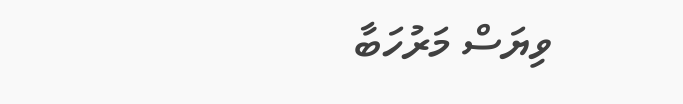ވިޔަސް މަރުހަބާ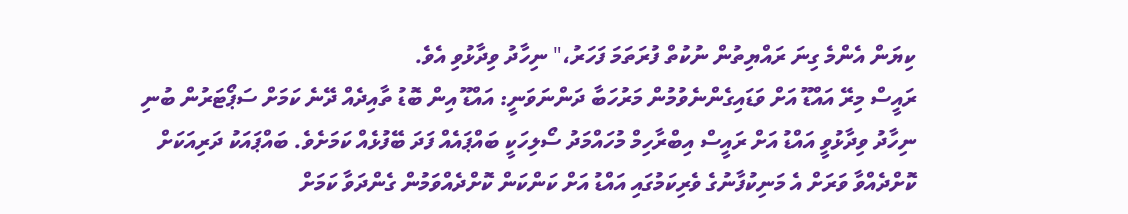ކިޔަން އެންމެ ގިނަ ރައްޔިތުން ނުކުތް ފުރަތަމަ ފަހަރު،" ނިހާދު ވިދާޅުވި އެވެ.
ރައީސް މިރޭ އައްޑޫ އަށް ވަޑައިގެންނެވުމުން މަރުހަބާ ދަންނަވަނީ: އައްޑޫ އިން ބޮޑު ތާއިދެއް ދޭނެ ކަމަށް ސަޕޯޓަރުން ބުނި
ނިހާދު ވިދާޅުވީ އައްޑު އަށް ރައީސް އިބްރާހިމް މުހައްމަދު ސޯލިހަކީ ބައްޕައެއް ފަދަ ބޭފުޅެއް ކަމަށެވެ. ބައްޕައަކު ދަރިއަކަށް ކޮށްދެއްވާ ވަރަށް އެ މަނިކުފާނުގެ ވެރިކަމުގައި އައްޑު އަށް ކަންކަން ކޮށްދެއްވަމުން ގެންދަވާ ކަމަށް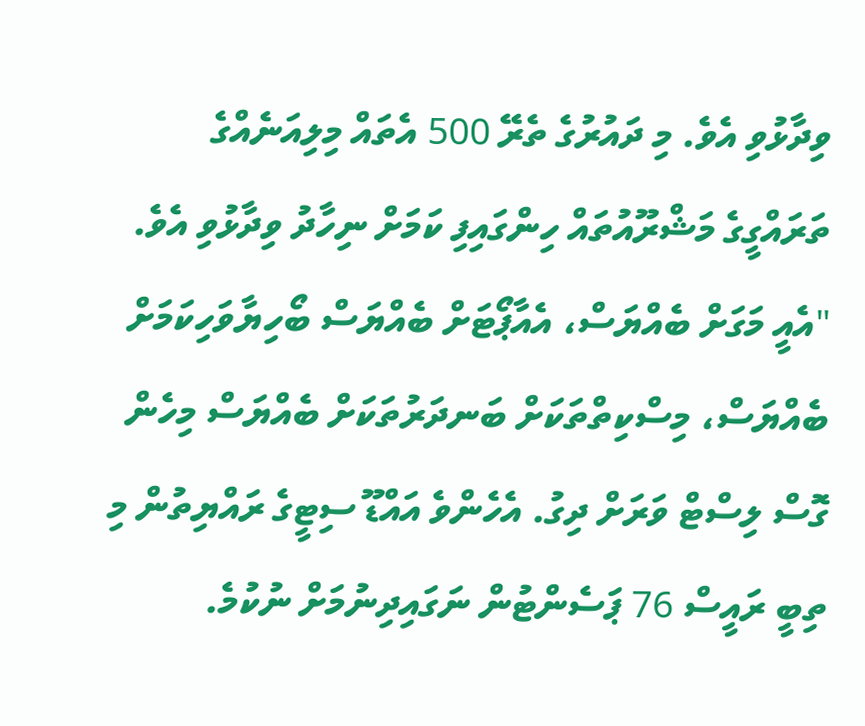ވިދާޅުވި އެވެ. މި ދައުރުގެ ތެރޭ 500 އެތައް މިލިއަނެއްގެ ތަރައްގީގެ މަޝްރޫއުތައް ހިންގައިފި ކަމަށް ނިހާދު ވިދާޅުވި އެވެ.
"އެއީ މަގަށް ބެއްޔަސް، އެއާޕޯޓަށް ބެއްޔަސް ބޯހިޔާވަހިކަމަށް ބެއްޔަސް، މިސްކިތްތަކަށް ބަނދަރުތަކަށް ބެއްޔަސް މިހެން ގޮސް ލިސްޓް ވަރަށް ދިގު. އެހެންވެ އައްޑޫ ސިޓީގެ ރައްޔިތުން މި ތިބީ ރައީސް 76 ޕަސެންޓުން ނަގައިދިނުމަށް ނުކުމެ.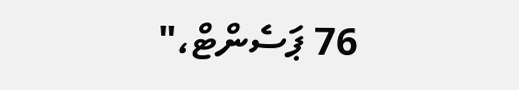76 ޕަސެންޓް،"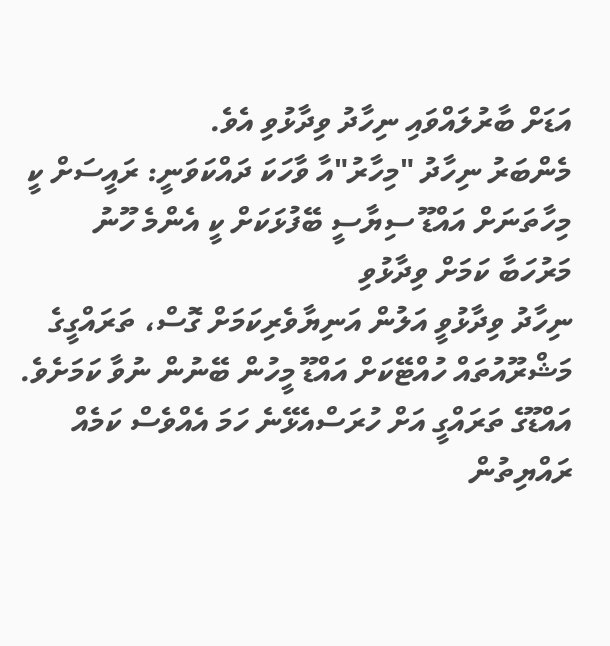އަޑަށް ބާރުލައްވައި ނިހާދު ވިދާޅުވި އެވެ.
މެންބަރު ނިހާދު "މިހާރު"އާ ވާހަކަ ދައްކަވަނީ: ރައީސަށް ކީ މިހާތަނަށް އައްޑޫ ސިޔާސީ ބޭފުޅަކަށް ކީ އެންމެ ހޫނު މަރުހަބާ ކަމަށް ވިދާޅުވި
ނިހާދު ވިދާޅުވީ އަލުން އަނިޔާވެރިކަމަށް ގޮސް، ތަރައްގީގެ މަޝްރޫއުތައް ހުއްޓޭކަށް އައްޑޫ މީހުން ބޭނުން ނުވާ ކަމަށެވެ. އައްޑޫގެ ތަރައްގީ އަށް ހުރަސްއެޅޭނެ ހަމަ އެއްވެސް ކަމެއް ރައްޔިތުން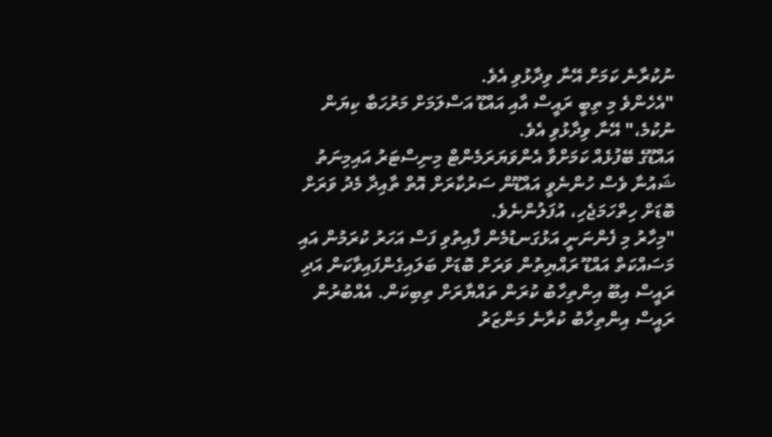ނުކުރާނެ ކަމަށް އޭނާ ވިދާޅުވި އެވެ.
"އެހެންވެ މި ތިބީ ރައީސް އާއި އައްޑޫ އަސްލަމަށް މަރުހަބާ ކިޔަން ނުކުމެ،" އޭނާ ވިދާޅުވި އެވެ.
އައްޑޫގެ ބޭފުޅެއް ކަމަށްވާ އެންވަޔަރަމެންޓް މިނިސްޓަރު އައިމިނަތު ޝައުނާ ވެސް ހުންނެވީ އައްޑޫން ސަރުކާރަށް އޮތް ތާއިދާ މެދު ވަރަށް ބޮޑަށް ހިތްހަމަޖެހި، އުފަލުންނެވެ.
"މިހާރު މި ފެންނަނީ އަޅުގަނޑުމެން ފާއިތުވި ފަސް އަހަރު ކުރަމުން އައި މަސައްކަތް އައްޑޫ ރައްޔިތުން ވަރަށް ބޮޑަށް ބަލައިގެންފައިވާކަން އަދި ރައީސް އިބޫ އިންތިހާބު ކުރަން ތައްޔާރަށް ތިބިކަން. އެއްބުރުން ރައީސް އިންތިހާބު ކުރާނެ މަންޒަރު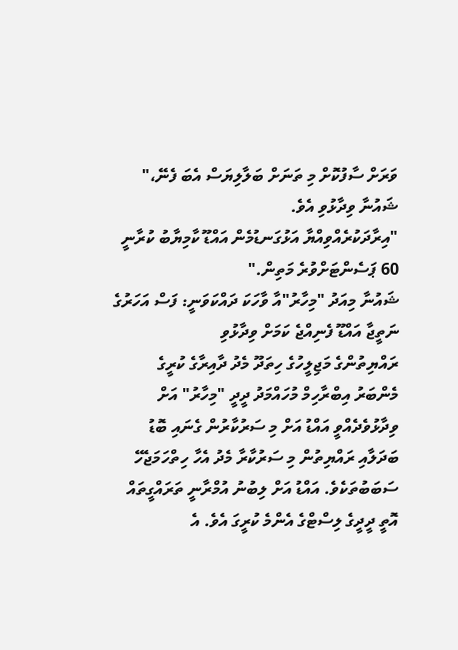ވަރަށް ސާފުކޮށް މި ތަނަށް ބަލާލިޔަސް އެބަ ފެނޭ،" ޝައުނާ ވިދާޅުވި އެވެ.
"އިރާދަކުރެއްވިއްޔާ އަޅުގަނޑުމެން އައްޑޫ ކާމިޔާބު ކުރާނީ 60 ޕަސެންޓަށްވުރެ މަތިން."
ޝައުނާ މިއަދު "މިހާރު"އާ ވާހަކަ ދައްކަވަނީ: ފަސް އަހަރުގެ ނަތީޖާ އައްޑޫ ފެނިއްޖެ ކަމަށް ވިދާޅުވި
ރައްޔިތުންގެ މަޖިލީހުގެ ހިތަދޫ މެދު ދާއިރާގެ ކުރީގެ މެންބަރު އިބްރާހިމް މުހައްމަދު ދީދީ "މިހާރު" އަށް ވިދާޅުވެދެއްވީ އައްޑު އަށް މި ސަރުކާރުން ގެނައި ބޮޑު ބަދަލާއި ރައްޔިތުން މި ސަރުކާރާ މެދު އެހާ ހިތްހަމަޖެހޭ ސަބަބުތަކެވެ. އައްޑު އަށް ލިބުނު އުމްރާނީ ތަރައްގީތައް އޮތީ ދީދީގެ ލިސްޓްގެ އެންމެ ކުރީގަ އެވެ. އެ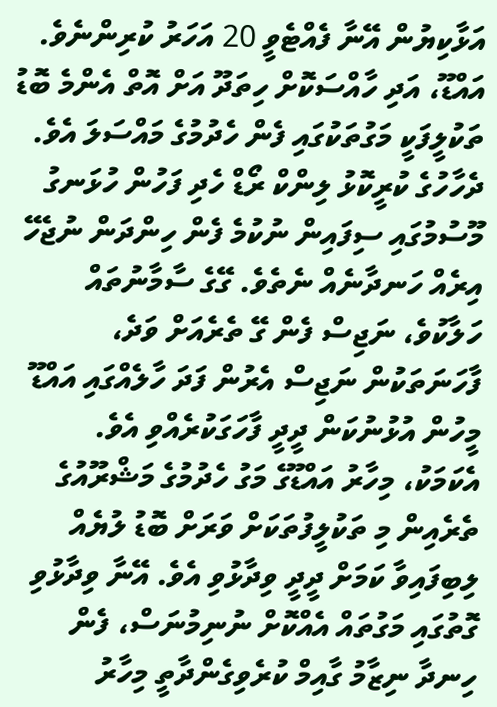އަޅާކިޔުން އޭނާ ފެއްޓެވީ 20 އަހަރު ކުރިންނެވެ.
އައްޑޫ، އަދި ހާއްސަކޮށް ހިތަދޫ އަށް އޮތް އެންމެ ބޮޑު ތަކުލީފަކީ މަގުތަކުގައި ފެން ހެދުމުގެ މައްސަލަ އެވެ. ދެހާހުގެ ކުރީކޮޅު ލިންކް ރޯޑް ހެދި ފަހުން ހުޅަނގު މޫސުމުގައި ސިފައިން ނުކުމެ ފެން ހިންދަން ނުޖެހޭ އިރެއް ހަނދާނެއް ނެތެވެ. ގޭގެ ސާމާނުތައް ހަލާކުވެ، ނަޖިސް ފެން ގޭ ތެރެއަށް ވަދެ، ފާހަނަތަކުން ނަޖިސް އެރުން ފަދަ ހާލެއްގައި އައްޑޫ މީހުން އުޅުނުކަން ދީދީ ފާހަގަކުރެއްވި އެވެ.
އެކަމަކު، މިހާރު އައްޑޫގެ މަގު ހެދުމުގެ މަޝްރޫއުގެ ތެރެއިން މި ތަކުލީފުތަކަށް ވަރަށް ބޮޑު ލުޔެއް ލިބިފައިވާ ކަމަށް ދީދީ ވިދާޅުވި އެވެ. އޭނާ ވިދާޅުވި ގޮތުގައި މަގުތައް އެއްކޮށް ނުނިމުނަސް، ފެން ހިނދާ ނިޒާމު ގާއިމް ކުރެވިގެންދާތީ މިހާރު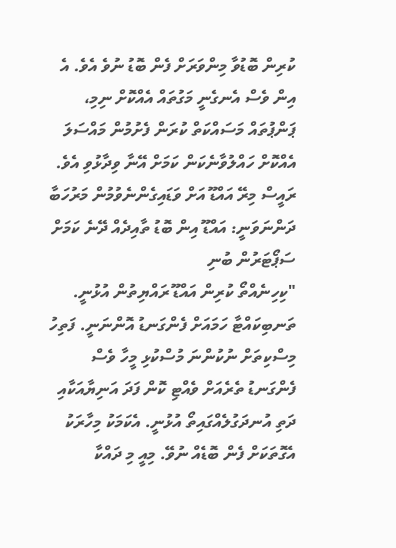ކުރިން ބޮޑުވާ މިންވަރަށް ފެން ބޮޑު ނުވެ އެވެ. އެ އިން ވެސް އެނގެނީ މަގުތައް އެއްކޮށް ނިމި، ޕަންޕުތައް މަސައްކަތް ކުރަން ފެށުމުން މައްސަލަ އެއްކޮށް ހައްލުވާނެކަން ކަމަށް އޭނާ ވިދާޅުވި އެވެ.
ރައީސް މިރޭ އައްޑޫ އަށް ވަޑައިގެންނެވުމުން މަރުހަބާ ދަންނަވަނީ: އައްޑޫ އިން ބޮޑު ތާއިދެއް ދޭނެ ކަމަށް ސަޕޯޓަރުން ބުނި
"ކިހިނެއްތޯ ކުރިން އައްޑޫ ރައްޔިތުން އުޅުނީ. ތަނބިކައްޓާ ހަމައަށް ފެންގަނޑު އޮންނަނީ. ފަތިހު މިސްކިތަށް ނުކުންނަ މުސްކުޅި މީހާ ވެސް ފެންގަނޑު ތެރެއަށް ވެއްޓި ކޮން ފަދަ އަނިޔާއަކާއި ދަތި އުނދަގުލެއްގައިތޯ އުޅުނީ. އެކަމަކު މިހާރަކު އެގޮތަކަށް ފެން ބޮޑެއް ނުވޭ. މިއީ މި ދައްކާ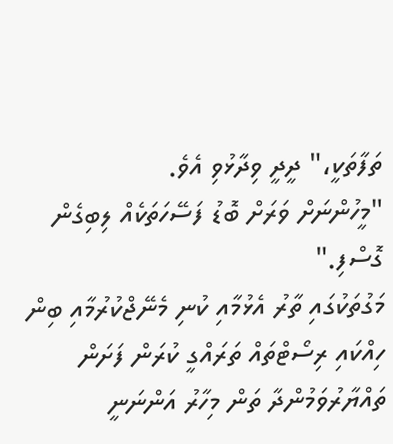ތަފާތަކީ،" ދީދީ ވިދާޅުވި އެވެ.
"މީހުންނަށް ވަރަށް ބޮޑު ފަސޭހަތަކެއް ލިބިގެން ގޮސްފި."
މަގުތަކުގައި ތާރު އެޅުމާއި ކުނި މެނޭޖްކުރުމާއި ބިން ހިއްކައި ރިސޯޓްތައް ތަރައްގީ ކުރަން ފަށަން ތައްޔާރުވަމުންދާ ތަން މިހާރު އަންނަނީ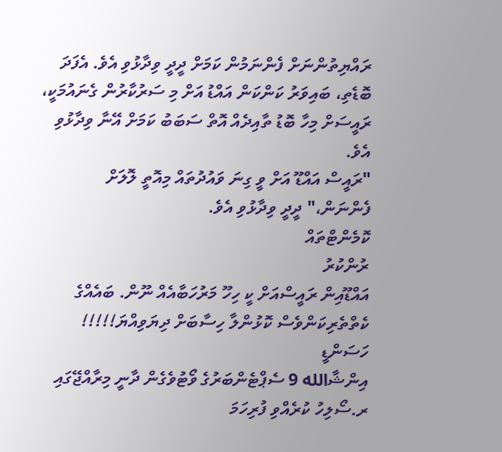ރައްޔިތުންނަށް ފެންނަމުން ކަމަށް ދީދީ ވިދާޅުވި އެވެ. އެފަދަ ބޮޑެތި، ބައިވަރު ކަންކަން އައްޑު އަށް މި ސަރުކާރުން ގެނައުމަކީ، ރައީސަށް މިހާ ބޮޑު ތާއިދެއް އޮތް ސަބަބު ކަމަށް އޭނާ ވިދާޅުވި އެވެ.
"ރައީސް އައްޑޫ އަށް ވީ ގިނަ ވައުދުތައް މިއޮތީ ލޮލަށް ފެންނަން،" ދީދީ ވިދާޅުވި އެވެ.
ކޮމެންޓްތައް
ރުންކުރު
އައްޑޫއިން ރައީސްއަށް ކީ ހިހޫ މަރުހަބާއެއް ނޫން. ބައެއްގެ ކެތްތެރިކަންވެސް ކޮޅުންލާ ހިސާބަށް ދިޔަވިއްޔަ!!!!!
ހަސަންޑީ
އިންޝާالله 9 ސެޕްޓެންބަރުގެ ވޯޓުވެގެން ދާނީ މިރާއްޖޭގައި ރ.ސޯލިހު ކުރެއްވި ފުރިހަމަ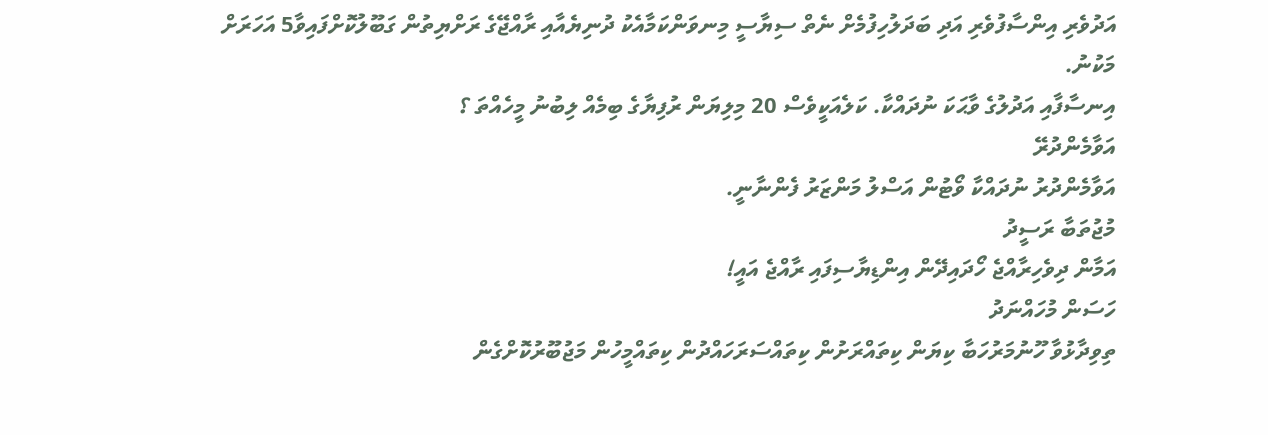އަދުވެރި އިންސާފުވެރި އަދި ބަދަލުހިފުމެށް ނެތް ސިޔާސީ މިނވަންކަމާއެކު ދުނިޔެއާއި ރާއްޖޭގެ ރަށްޔިތުން ގަބޫލުކޮށްފައިވާ5 އަހަރަށް
މަކުނު.
އިނސާފާއި އަދުލުގެ ވާޙަކަ ނުދައްކާ. ކަލެއަކީވެސް 20 މިލިޔަން ރުފިޔާގެ ބިމެއް ލިބުނު މީހެއްތަ ؟
އަވާމެންދުރޭ
އަވާމެންދުރު ނުދައްކާ ވޯޓުން އަސްލު މަންޒަރު ފެންނާނީ.
މުޖުތަބާ ރަސީދު
އަމާން ދިވެހިރާއްޖެ ހޯދައިދޭން އިންޑިޔާސިފައި ރާއްޖެ އައީ!
ހަސަން މުހައްނަދު
ތިވިދާޅުވާ ހޫނުމަރުހަބާ ކިޔަން ކިތައްރަށުން ކިތައްސަރަހައްދުން ކިތައްމީހުން މަޖުބޫރުކޮށްގެން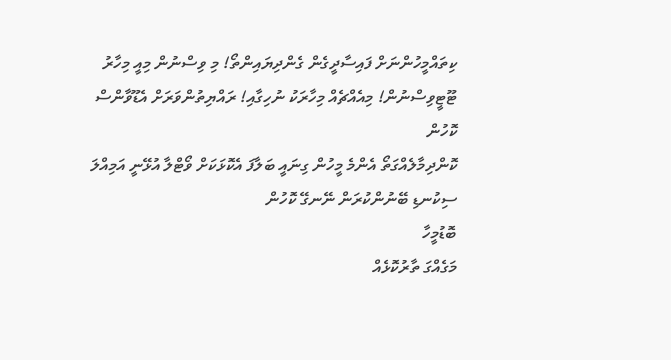ކިތައްމީހުންނަށް ފައިސާދީގެން ގެންދިޔައިންތޯ! މި ވިސްނުން މިއީ މިހާރު ޓޫޓީވިސްނުން! މިއެއްޗެއް މިހާރަކު ނުހިގާއި! ރައްޔިތުންވަރަށް އެޑޫވާންސް
ކޮހުން
ކޮންދިމާލެއްގަތޯ އެންމެ މީހުން ގިނައީ ބަލާފަ އެކޮޅަކަށް ވޯޓްލާ އުޅޭނީ އަމިއްލަ ސިކުނޑި ބޭނުންކުރަން ނޭނގޭ ކޮހުން
ބޮޑުމީހާ
މަގެއްގަ ތާރުކޮޅެއް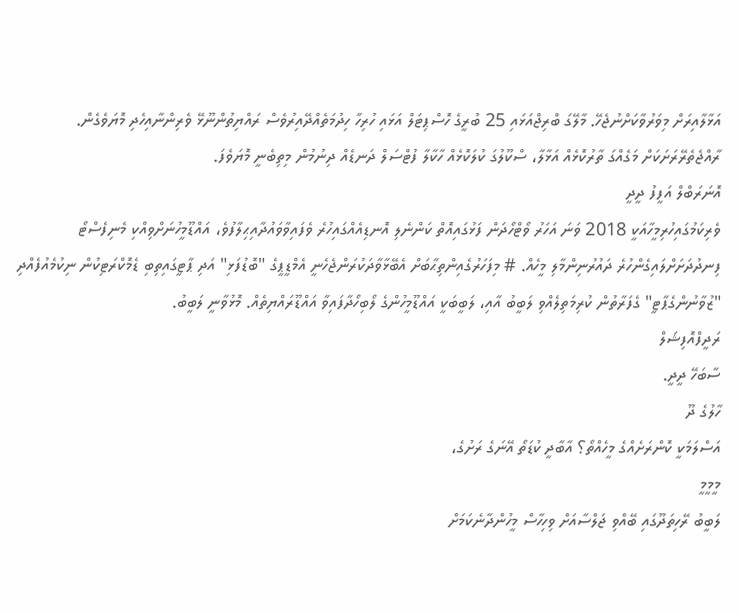އަޅާލާއިރަށް މިވަރުވާކަށްނުޖެހޭ. މާލޭގަ ބްރިޖްއަޅައި 25 ބުރީގެ ހޮސްޕިޓަލް އަޅައި ހުރިހާ ހިދުމަތެއްދޭއިރުވެސް ރައްޔިތުންނޫޅޭ ވެރިންނާއިހެދި މޮޔަވެގެން. ރާއްޖެތެރޭރަށަކަށް މަގެއްގަ ތާރުކޮޅެއް އަޅާލާ، ސްކޫލުގަ ކުލަކޮޅެއް ހާކާލާ ފުޓްސަލް ދަނޑެއް ދިނުމުން މިތިބެނީ މޮޔަވެފަ.
އޮނަރަބްލް އަފީފު ދީދީ
ވެރިކަމުގައިހުރިމީހާއަކީ 2018 ވަނަ އަހަރު ވޯޓްހޯދަން ފަޅުގައިއޮތް ކަންނެލި އޮނޑިއެއްގައިހުރެ ވެފައިވާވައުދާއިޙިލާފުވެ، އައްޑޫމީހުނަށްވިއްކި މެނިފެސްޓޯ ފިނދުދަށަށްލައިގެންހުރެ ދައުރުނިންމާލި މީހެއް. # މިފަހަރުގެއިންތިޙާބަށް އެބޭޅާވާދަކުރަންޖެހެނީ އެމްޑީޕީގެ "ބޮޑުފަޅި" އަދި ޕާޓީގައިތިބި ޑެމޮކްރަޓިކުން ނިކުމެއުފެއްދި "ޒުވާނުންގެޕާޓީ" ގެފަރާތުން ކުރިމަތިލެއްވި ލަބީބު އާއި، ލަބީބަކީ އައްޑޫމީހުންގެ ލޯބިހޯދާފައިވާ އައްޑޫރައްޔިތެއް. މޮޅުވާނީ ލަބީބު.
ރަދީފްއޮފިޝަލް
ސާބަހޭ ދީދީ.
ހާލުގެ ދޫ
އަސްލަމަކީ ކޮންރަށެއްގެ މީހެއްތޯ؟ އާބާދީ ކުޑަތޯ އޭނަގެ ރަށުގެ،
މީމީމީ
ލަބީބު ރޭހިތަދޫގައި ބޭއްވި ޖަލްސާއަށް ވިހިހާސް މީހުންދާނެކަމަށް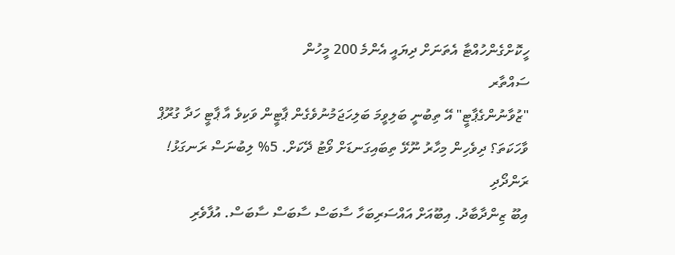ހީކޮށްގެންހުއްޓާ އެތަނަށް ދިޔައީ އެންމެ 200 މީހުން
ސައްތާރ
"ޒުވާނުންގެޕާޓީ" އޭ ތިބުނީ ބަލިވީމަ ބަލިހަޖަމުނުވެގެން ޕާޓީން ވަކިވެ އާ ޕާޓީ ހަދާ ގުރޫޕް ވާހަކަތަ؟ ދިވެހިން މިހާރު ނޫޅޭ ތިބައިގަނޑަށް ވޯޓު ދޭކަށް. 5% ލިބުނަސް ރަނގަޅު!
ރަންދޯދި
އިބޫ ޒިންދާބާދު. އިބޫއަށް އައްސަރިބަހާ ސާބަސް ސާބަސް ސާބަސް. އުފާވެރި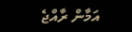އަމާން ރާއްޖެ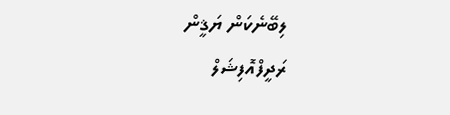ލިބޭނެކަން ޔަޤީން
ރަދީފްއޮފިޝަލް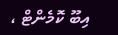އިބޫ ކޮމެންޓް ،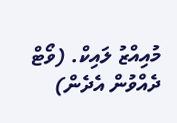މުއިއްޒު ލައިކް. (ވޯޓް ދެއްވުން އެދެން)